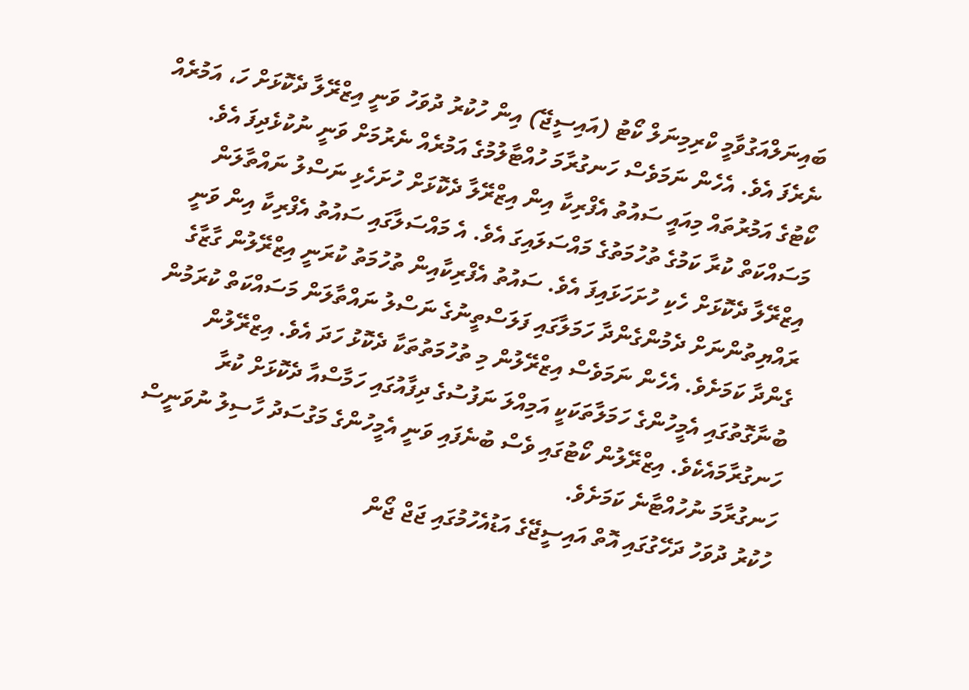ބައިނަލްއަގުވާމީ ކްރިމިނަލް ކޯޓު (އައިސީޖޭ) އިން ހުކުރު ދުވަހު ވަނީ އިޒްރޭލާ ދެކޮޅަށް ހަ، އަމުރެއް ނެރެފަ އެވެ. އެހެން ނަމަވެސް ހަނގުރާމަ ހުއްޓާލުމުގެ އަމުރެއް ނެރުމަށް ވަނީ ނުކުޅެދިފަ އެވެ.
ކޯޓުގެ އަމުރުތައް މިއައީ ސައުތު އެފްރިކާ އިން އިޒްރޭލާ ދެކޮޅަށް ހުށަހެޅި ނަސްލު ނައްތާލަން މަސައްކަތް ކުރާ ކަމުގެ ތުހުމަތުގެ މައްސަލައިގަ އެވެ. އެ މައްސަލާގައި ސައުތު އެފްރިކާ އިން ވަނީ އިޒްރޭލާ ދެކޮޅަށް ހެކި ހުށަހަޅައިފަ އެވެ. ސައުތު އެފްރިކާއިން ތުހުމަތު ކުރަނީ އިޒްރޭލުން ގާޒާގެ ރައްޔިތުންނަށް ދެމުންގެންދާ ހަމަލާގައި ފަލަސްތީނުގެ ނަސްލު ނައްތާލަން މަސައްކަތް ކުރަމުން ގެންދާ ކަމަށެވެ. އެހެން ނަމަވެސް އިޒްރޭލުން މި ތުހުމަތުތަކާ ދެކޮޅު ހަދަ އެވެ. އިޒްރޭލުން ބުނާގޮތުގައި އެމީހުންގެ ހަމަލާތަކަކީ އަމިއްލަ ނަފުސުގެ ދިފާއުގައި ހަމާސްއާ ދެކޮޅަށް ކުރާ ހަނގުރާމައެކެވެ. އިޒްރޭލުން ކޯޓުގައި ވެސް ބުނެފައި ވަނީ އެމީހުންގެ މަގުސަދު ހާސިލު ނުވަނީސް ހަނގުރާމަ ނުހުއްޓާނެ ކަމަށެވެ.
ހުކުރު ދުވަހު ދަހޭގުގައި އޮތް އައިސީޖޭގެ އަޑުއެހުމުގައި ޖަޖް ޖޯން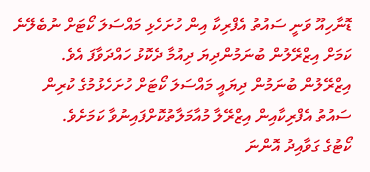ޑޮނާހިއޫ ވަނީ ސައުތު އެފްރިކާ އިން ހުށަހެޅި މައްސަލަ ކޯޓަށް ނުބެލޭނެ ކަމަށް އިޒްރޭލުން ބުނަމުންދިޔަ ދިއުމާ ދެކޮޅު ހައްދަވާފަ އެވެ. އިޒްރޭލުން ބުނަމުން ދިޔައީ މައްސަލަ ކޯޓަށް ހުށަހެޅުމުގެ ކުރިން ސައުތު އެފްރިކާއިން އިޒްރޭލާ މުއާމަލާތުކޮށްފައިނުވާ ކަމަށެވެ.
ކޯޓުގެ ގަވާއިދު އޮންނަ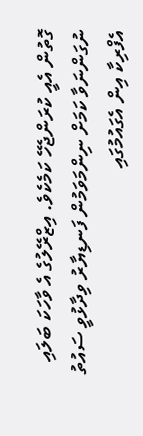ގޮތުން އެއީ ކުރަންޖެހޭ ކަމެކެވެ. އިޒްރޭލުގެ އެ ވާހަކަ ބަލައި ނުގަންނަވާ ކަމަށް ނިންމަވަމުން ފަނޑިޔާރު ވިދާޅުވީ ސައުތު އެފްރިކާ އިން އެގައުމުގައި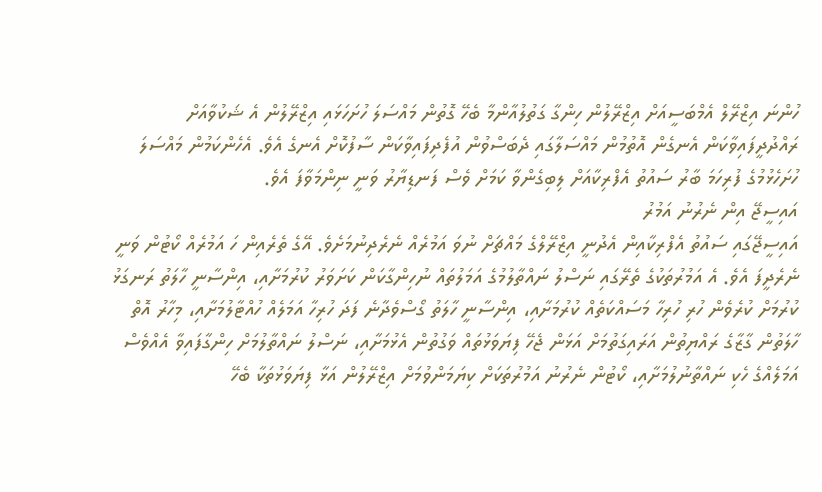ހުންނަ އިޒްރޭލް އެމްބަސީއަށް އިޒްރޭލުން ހިންގާ ގަތުލުއާންމާ ބެހޭ ގޮތުން މައްސަލަ ހުށަހަޅައި އިޒްރޭލުން އެ ޝަކުވާއަށް ރައްދުދީފައިވާކަން އެނގެން އޮތުމުން މައްސަލާގައި ދެބަސްވުން އުފެދިފައިވާކަން ސާފުކޮށް އެނގެ އެވެ. އެހެންކަމުން މައްސަލަ ހުށަހެޅުމުގެ ފުރިހަމަ ބާރު ސައުތު އެފްރިކާއަށް ލިބިގެންވާ ކަމަށް ވެސް ފަނޑިޔާރު ވަނީ ނިންމަވާފަ އެވެ.
އައިސީޖޭ އިން ނެރުނު އަމުރު
އައިސީޖޭގައި ސައުތު އެފްރިކާއިން އެދުނީ އިޒްރޭލްގެ މައްޗަށް ނުވަ އަމުރެއް ނެރެދިނުމަށެވެ. އޭގެ ތެރެއިން ހަ އަމުރެއް ކޯޓުން ވަނީ ނެރެދީފަ އެވެ. އެ އަމުރުތަކުގެ ތެރޭގައި ނަސްލު ނައްތާލުމުގެ އަމަލުތައް ނުހިންގާކަން ކަށަވަރު ކުރުމަށާއި، އިންސާނީ ހާލަތު ރަނގަޅު ކުރުމަށް ކުރެވެން ހުރި ހުރިހާ މަސައްކަތެއް ކުރުމަށާއި، އިންސާނީ ހާލަތު ގޯސްވެދާނެ ފަދަ ހުރިހާ އަމަލެއް ހުއްޓާލުމަށާއި، މިހާރު އޮތް ހާލަތުން ގާޒާގެ ރައްޔިތުން އަރައިގަތުމަށް އަޅަން ޖެހޭ ފިޔަވަޅުތައް ވަގުތުން އެޅުމަށާއި، ނަސްލު ނައްތާލުމަށް ހިންގާފައިވާ އެއްވެސް އަމަލެއްގެ ހެކި ނައްތާނުލުމަށާއި، ކޯޓުން ނެރުނު އަމުރުތަކަށް ކިޔަމަންވުމަށް އިޒްރޭލުން އަޅާ ފިޔަވަޅުތަކާ ބެހޭ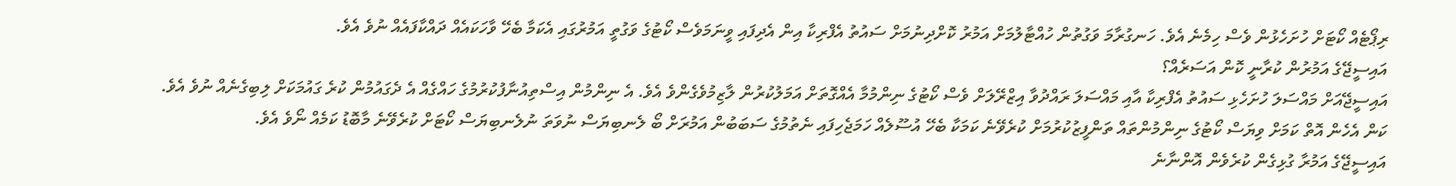ރިޕޯޓެއް ކޯޓަށް ހުށަހެޅުން ވެސް ހިމެނެ އެވެ. ހަނގުރާމަ ވަގުތުން ހުއްޓާލުމަށް އަމުރު ކޮށްދިނުމަށް ސައުތު އެފްރިކާ އިން އެދިފައި ވީނަމަވެސް ކޯޓުގެ ވަގުތީ އަމުރުގައި އެކަމާ ބެހޭ ވާހަކައެއް ދައްކާފައެއް ނުވެ އެވެ.
އައިސީޖޭގެ އަމުރުން ކުރާނީ ކޮން އަސަރެއް؟
އައިސީޖޭއަށް މައްސަލަ ހުށަހެޅި ސައުތު އެފްރިކާ އާއި މައްސަލަ ރައްދުވާ އިޒްރޭލަށް ވެސް ކޯޓުގެ ނިންމުމާ އެއްގޮތަށް އަމަލުކުރުން ލާޒިމުވެގެންވެ އެވެ. އެ ނިންމުން އިސްތިއުނާފުކުރުމުގެ ހައްގެއް އެ ދެގައުމުން ކުރެ ގައުމަކަށް ލިބިގެނެއް ނުވެ އެވެ. ކަން އެހެން އޮތް ކަމަށް ވިޔަސް ކޯޓުގެ ނިންމުންތައް ތަންފީޒުކުރުމަށް ކުރެވޭނެ ކަމަކާ ބެހޭ އުސޫލެއް ހަމަޖެހިފައި ނެތުމުގެ ސަބަބުން އަމުރަށް ބޯ ލެނބިޔަސް ނުވަތަ ނުލެނބިޔަސް ކޯޓަށް ކުރެވޭނެ މާބޮޑު ކަމެއް ނޯވެ އެވެ.
އައިސީޖޭގެ އަމުރާ ގުޅިގެން ކުރެވެން އޮންނާނެ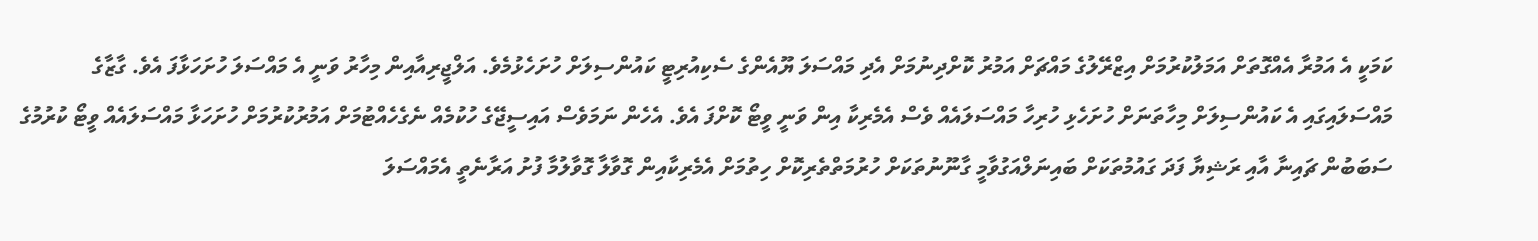ކަމަކީ އެ އަމުރާ އެއްގޮތަށް އަމަލުކުރުމަށް އިޒްރޭލުގެ މައްޗަށް އަމުރު ކޮށްދިނުމަށް އެދި މައްސަލަ ޔޫއެންގެ ސެކިއުރިޓީ ކައުންސިލަށް ހުށަހެޅުމެވެ. އަލްޖީރިއާއިން މިހާރު ވަނީ އެ މައްސަލަ ހުށަހަޅާފަ އެވެ. ގާޒާގެ މައްސަލައިގައި އެ ކައުންސިލަށް މިހާތަނަށް ހުށަހެޅި ހުރިހާ މައްސަލައެއް ވެސް އެމެރިކާ އިން ވަނީ ވީޓޯ ކޮށްފަ އެވެ. އެހެން ނަމަވެސް އައިސީޖޭގެ ހުކުމެއް ނެގެހެއްޓުމަށް އަމުރުކުރުމަށް ހުށަހަޅާ މައްސަލައެއް ވީޓޯ ކުރުމުގެ ސަބަބުން ޗައިނާ އާއި ރަޝިޔާ ފަދަ ގައުމުތަކަށް ބައިނަލްއަގުވާމީ ގާނޫނުތަކަށް ހުރުމަތްތެރިކޮށް ހިތުމަށް އެމެރިކާއިން ގޮވާލާ ގޮވާލުމާ ފުށު އަރާނެތީ އެމައްސަލަ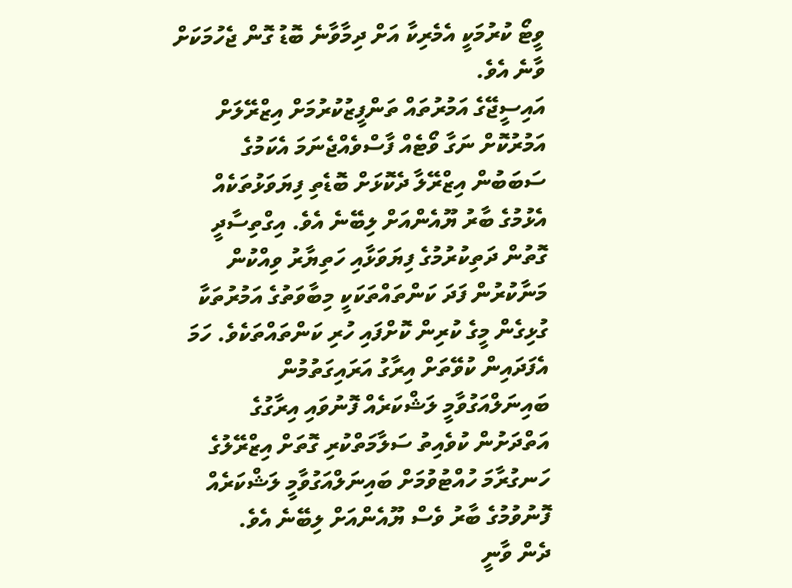ވީޓޯ ކުރުމަކީ އެމެރިކާ އަށް ދިމާވާނެ ބޮޑު ގޮން ޖެހުމަކަށް ވާނެ އެވެ.
އައިސީޖޭގެ އަމުރުތައް ތަންފީޒުކުރުމަށް އިޒްރޭލަށް އަމުރުކޮށް ނަގާ ވޯޓެއް ފާސްވެއްޖެނަމަ އެކަމުގެ ސަބަބުން އިޒްރޭލާ ދެކޮޅަށް ބޮޑެތި ފިޔަވަޅުތަކެއް އެޅުމުގެ ބާރު ޔޫއެންއަށް ލިބޭނެ އެވެ. އިގްތިސާދީ ގޮތުން ދަތިކުރުމުގެ ފިޔަވަޅާއި ހަތިޔާރު ވިއްކުން މަނާކުރުން ފަދަ ކަންތައްތަކަކީ މިބާވަތުގެ އަމުރުތަކާ ގުޅިގެން މީގެ ކުރިން ކޮށްފައި ހުރި ކަންތައްތަކެވެ. ހަމަ އެފަދައިން ކުވޭތަށް އިރާގު އަރައިގަތުމުން ބައިނަލްއަގުވާމީ ލަޝްކަރެއް ފޮނުވައި އިރާގުގެ އަތްދަށުން ކުވެއިތު ސަލާމަތްކުރި ގޮތަށް އިޒްރޭލުގެ ހަނގުރާމަ ހުއްޓުވުމަށް ބައިނަލްއަގުވާމީ ލަޝްކަރެއް ފޮނުވުމުގެ ބާރު ވެސް ޔޫއެންއަށް ލިބޭނެ އެވެ.
ދެން ވާނީ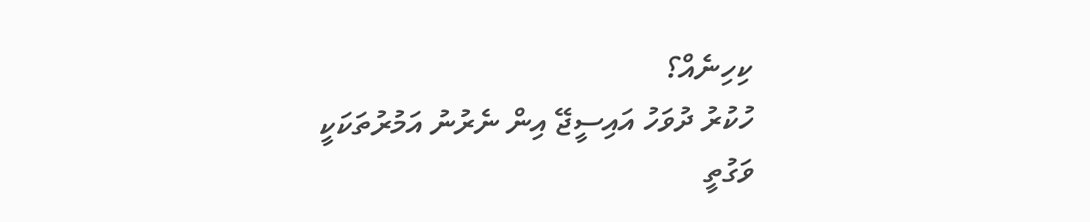ކިހިނެއް؟
ހުކުރު ދުވަހު އައިސީޖޭ އިން ނެރުނު އަމުރުތަކަކީ ވަގުތީ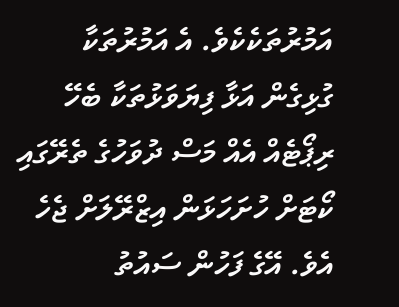އަމުރުތަކެކެވެ. އެ އަމުރުތަކާ ގުޅިގެން އަޅާ ފިޔަވަޅުތަކާ ބެހޭ ރިޕޯޓެއް އެއް މަސް ދުވަހުގެ ތެރޭގައި ކޯޓަށް ހުށަހަޅަން އިޒްރޭލަށް ޖެހެ އެވެ. އޭގެ ފަހުން ސައުތު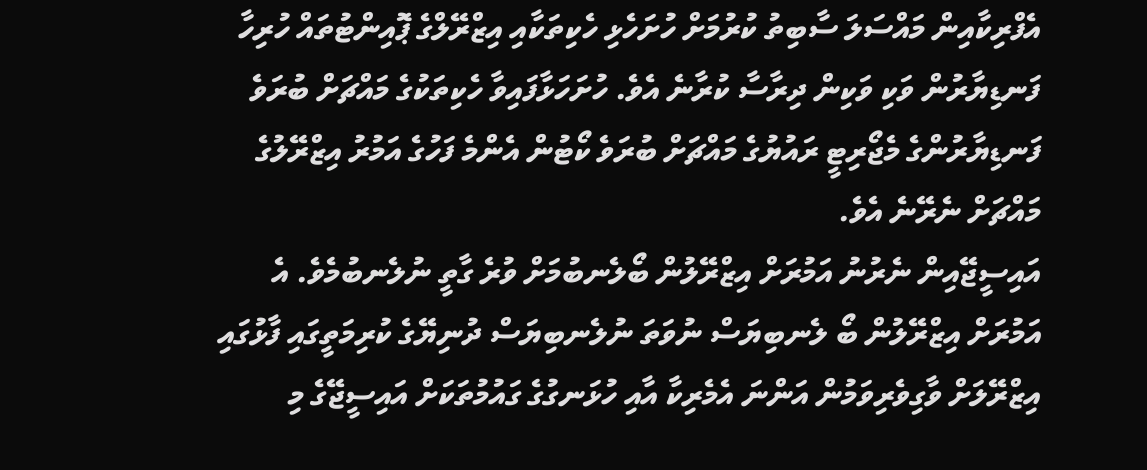އެފްރިކާއިން މައްސަލަ ސާބިތު ކުރުމަށް ހުށަހެޅި ހެކިތަކާއި އިޒްރޭލްގެ ޕޮއިންޓުތައް ހުރިހާ ފަނޑިޔާރުން ވަކި ވަކިން ދިރާސާ ކުރާނެ އެވެ. ހުށަހަޅާފައިވާ ހެކިތަކުގެ މައްޗަށް ބުރަވެ ފަނޑިޔާރުންގެ މެޖޯރިޓީ ރައުޔުގެ މައްޗަށް ބުރަވެ ކޯޓުން އެންމެ ފަހުގެ އަމުރު އިޒްރޭލުގެ މައްޗަށް ނެރޭނެ އެވެ.
އައިސީޖޭއިން ނެރުނު އަމުރަށް އިޒްރޭލުން ބޯލެނބުމަށް ވުރެ ގާތީ ނުލެނބުމެވެ. އެ އަމުރަށް އިޒްރޭލުން ބޯ ލެނބިޔަސް ނުވަތަ ނުލެނބިޔަސް ދުނިޔޭގެ ކުރިމަތީގައި ފާޅުގައި އިޒްރޭލަށް ވާގިވެރިވަމުން އަންނަ އެމެރިކާ އާއި ހުޅަނގުގެ ގައުމުތަކަށް އައިސީޖޭގެ މި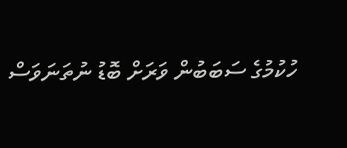ހުކުމުގެ ސަބަބުން ވަރަށް ބޮޑު ނުތަނަވަސް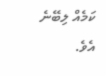ކަމެއް ލިބޭނެ އެވެ.